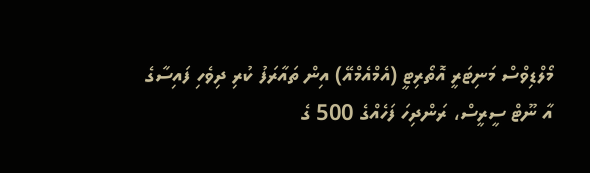މޯލްޑިވްސް މަނިޓަރީ އޮތޯރިޓީ (އެމްއެމްއޭ) އިން ތައާރަފު ކުރި ދިވެހި ފައިސާގެ އާ ނޫޓް ސީރީސް، ރަންދިހަ ފަހެއްގެ 500 ގެ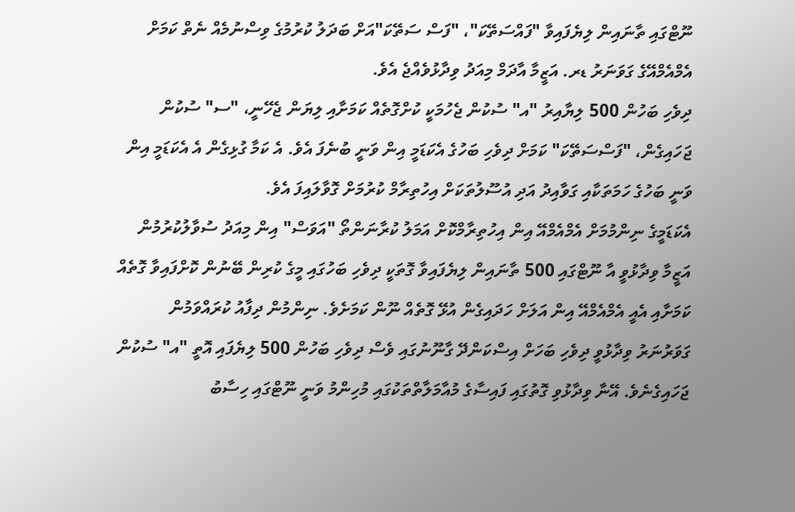ނޫޓްގައި ތާނައިން ލިޔެފައިވާ "ފައްސަތޭކަ"، "ފަސް ސަތޭކަ"އަށް ބަދަލު ކުރުމުގެ ވިސްނުމެއް ނެތް ކަމަށް އެމްއެމްއޭގެ ގަވަނަރު ޑރ. އަޒީމާ އާދަމް މިއަދު ވިދާޅުވެއްޖެ އެވެ.
ދިވެހި ބަހުން 500 ލިޔާއިރު "އ" ސުކުން ޖެހުމަކީ ކުށްގޮތެއް ކަމަށާއި ލިޔަން ޖެހޭނީ، "ސ" ސުކުން ޖަހައިގެން، "ފަސްސަތޭކަ" ކަމަށް ދިވެހި ބަހުގެ އެކަޑަމީ އިން ވަނީ ބުނެފަ އެވެ. އެ ކަމާ ގުޅިގެން އެ އެކަޑަމީ އިން ވަނީ ބަހުގެ ހަމަތަކާއި ގަވާއިދު އަދި އުސޫލުތަކަށް އިހުތިރާމް ކުރުމަށް ގޮވާލައިފަ އެވެ.
އެކަޑަމީގެ ނިންމުމަށް އެމްއެމްއޭ އިން އިހުތިރާމްކޮށް އަމަލު ކުރާނަންތޯ "އަވަސް" އިން މިއަދު ސުވާލުކުރުމުން އަޒީމާ ވިދާޅުވީ އާ ނޫޓްގައި 500 ތާނައިން ލިޔެފައިވާ ގޮތަކީ ދިވެހި ބަހުގައި މީގެ ކުރިން ބޭނުން ކޮށްފައިވާ ގޮތެއް ކަމަށާއި އެއީ އެމްއެމްއޭ އިން އަލަށް ހަދައިގެން އުޅޭ ގޮތެއް ނޫން ކަމަށެވެ. ނިންމުން ދިފާއު ކުރައްވަމުން ގަވަރުނަރު ވިދާޅުވީ ދިވެހި ބަހަށް އިސްކަންދޭ ގާނޫނުގައި ވެސް ދިވެހި ބަހުން 500 ލިޔެފައި އޮތީ "އ" ސުކުން ޖަހައިގެނެވެ. އޭނާ ވިދާޅުވި ގޮތުގައި ފައިސާގެ މުއާމަލާތްތަކުގައި މުހިންމު ވަނީ ނޫޓްގައި ހިސާބު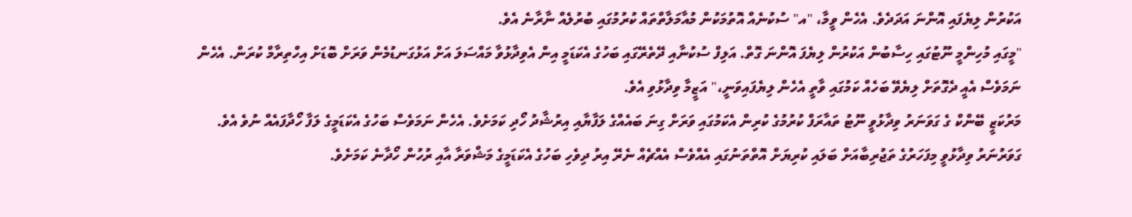އަކުރުން ލިޔެފައި އޮންނަ އަދަދެވެ. އެހެން ވީމާ، "އ" ސުކުނެއް އޮތުމަކުން މުއާމަލާތްތައް ކުރުމުގައި ބުރުލެއް ނާރާނެ އެވެ.
"މީގައި މުހިންމީ ނޫޓުގައި ހިސާބުން އަކުރުން ލިޔެފަ އޮންނަ ގޮތް. އަލިފް ސުކުނާއި ދޭތެރޭގައި ބަހުގެ އެކަޑަމީ އިން އެވިދާޅުވާ މައްސަލަ އަށް އަޅުގަނޑުމެން ވަރަށް ބޮޑަށް އިހްތިރާމް ކުރަން. އެހެން ނަމަވެސް އެއީ ދެގޮތަށް ލިޔެވޭ ބަހެއް ކަމުގައި ވާތީ އެހެން ލިޔެފައިވަނީ،" އަޒީމާ ވިދާޅުވި އެވެ.
މަރުކަޒީ ބޭންކް ގެ ގަވަނަރު ވިދާޅުވީ ނޫޓު ތައާރަފް ކުރުމުގެ ކުރިން އެކަމުގައި ވަރަށް ގިނަ ބައެއްގެ ލަފާޔާއި އިރުޝާދު ހޯދި ކަމަށެވެ. އެހެން ނަމަވެސް ބަހުގެ އެކަޑަމީގެ ލަފާ ހޯދާފައެއް ނުވެ އެވެ. ގަވަރުނަރު ވިދާޅުވީ މިފަހަރުގެ ތަޖުރިބާއަށް ބަލައި ކުރިޔަށް އޮތްތަނުގައި އެއްވެސް އެއްޗެއް ނެރޭ އިރު ދިވެހި ބަހުގެ އެކަޑަމީގެ މަޝްވަރާ އާއި ރުހުން ހޯދާނެ ކަމަށެވެ.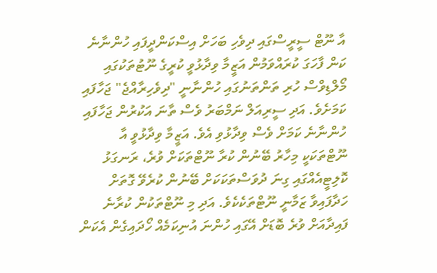އާ ނޫޓް ސީރީސްގައި ދިވެހި ބަހަށް އިސްކަންދީފައި ހުންނާނެ ކަން ފާހަގަ ކުރައްވަމުން އަޒީމާ ވިދާޅުވީ ކުރީގެ ނޫޓުތަކުގައި މޯލްޑިވްސް ހުރި ތަންތަނުގައި ހުންނާނީ "ދިވެހިރާއްޖެ" ޖަހާފައި ކަމަށެވެ. އަދި ސީރިއަލް ނަމްބަރު ވެސް ތާނަ އަކުރުން ޖަހާފައި ހުންނާނެ ކަމަށް ވެސް ވިދާޅުވި އެވެ. އަޒީމާ ވިދާޅުވީ އާ ނޫޓްތަކަކީ މިހާރު ބޭނުން ކުރާ ނޫޓްތަކަށް ވުރެ، ރަނގަޅު ކޮލިޓީއެއްގައި ގިނަ ދުވަސްތަކަކަށް ބޭނުން ކުރެވޭ ގޮތަށް ހަދާފައިވާ ޒަމާނީ ނޫޓްތަކެކެވެ. އަދި މި ނޫޓްތަކުން ކުރާނެ ފައިދާއަށް ވުރެ ބޮޑަށް އޭގައި ހުންނަ އުނިކަމެއް ހޯދައިގެން އެކަން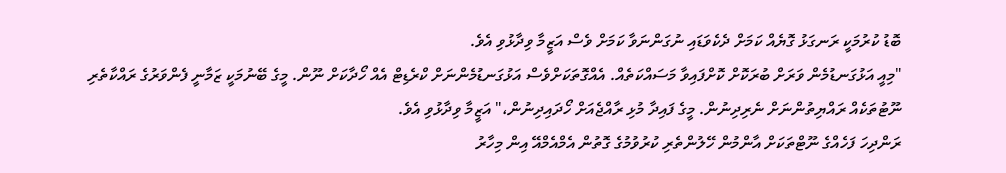ބޮޑު ކުރުމަކީ ރަނގަޅު ގޮޔެއް ކަމަށް ދެކެވަޑައި ނުގަންނަވާ ކަމަށް ވެސް އަޒީމާ ވިދާޅުވި އެވެ.
"މިއީ އަޅުގަނޑުމެން ވަރަށް ބުރަކޮށް ކޮށްފައިވާ މަސައްކަތެއް. އެއްގޮތަކަށްވެސް އަޅުގަނޑުމެންނަށް ކްރެޑިޓް އެއް ހޯދާކަށް ނޫން. މީގެ ބޭނުމަކީ ޒަމާނީ ފެންވަރުގެ ރައްކާތެރި ނޫޓުތަކެއް ރައްޔިތުންނަށް ނެރިދިނުން. މީގެ ފައިދާ މުޅި ރާއްޖެއަށް ހޯދައިދިނުން،" އަޒީމާ ވިދާޅުވި އެވެ.
ރަންދިހަ ފަހެއްގެ ނޫޓްތަކަށް އާންމުން ހޭލުންތެރި ކުރުވުމުގެ ގޮތުން އެމްއެމްއޭ އިން މިހާރު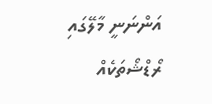އަންނަނީ މާލޭގައި ރޯޑްޝޯތަކެއް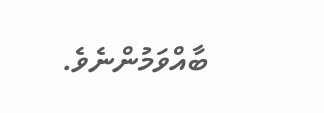ބާއްވަމުންނެވެ.